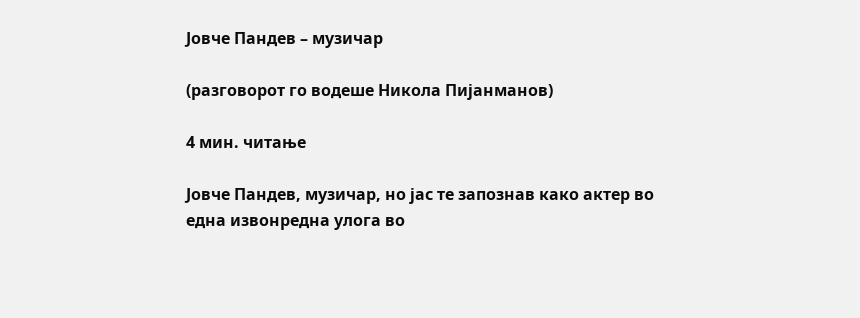Јовче Пандев – музичар

(разговорот го водеше Никола Пијанманов)

4 мин. читање

Јовче Пандев, музичар, но јас те запознав како актер во една извонредна улога во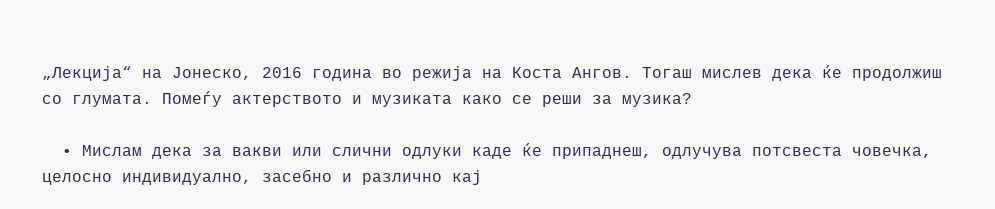„Лекција“ на Јонеско, 2016 година во режија на Коста Ангов. Тогаш мислев дека ќе продолжиш со глумата. Помеѓу актерството и музиката како се реши за музика?

  • Мислам дека за вакви или слични одлуки каде ќе припаднеш, одлучува потсвеста човечка, целосно индивидуално, засебно и различно кај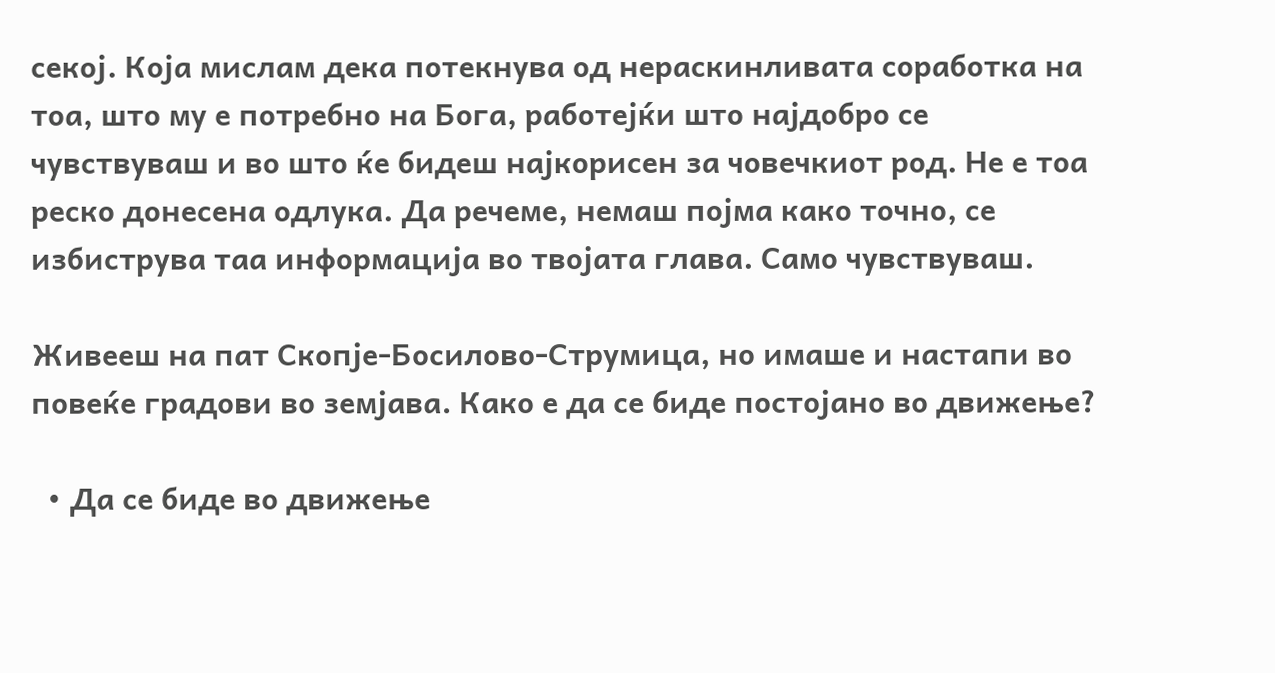секој. Која мислам дека потекнува од нераскинливата соработка на тоа, што му е потребно на Бога, работејќи што најдобро се чувствуваш и во што ќе бидеш најкорисен за човечкиот род. Не е тоа реско донесена одлука. Да речеме, немаш појма како точно, се избиструва таа информација во твојата глава. Само чувствуваш.

Живееш на пат Скопје-Босилово-Струмица, но имаше и настапи во повеќе градови во земјава. Како е да се биде постојано во движење?

  • Да се биде во движење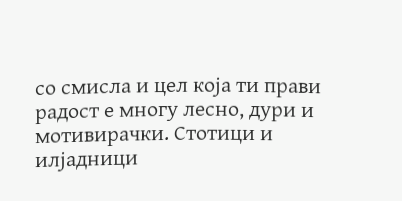со смисла и цел која ти прави радост е многу лесно, дури и мотивирачки. Стотици и илјадници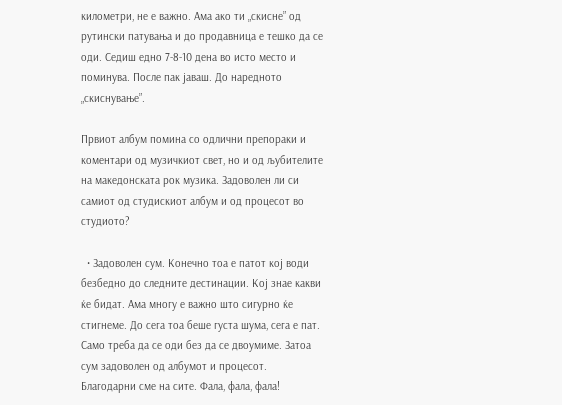километри, не е важно. Ама ако ти „скисне” од рутински патувања и до продавница е тешко да се оди. Седиш едно 7-8-10 дена во исто место и поминува. После пак јаваш. До наредното „скиснување”.

Првиот албум помина со одлични препораки и коментари од музичкиот свет, но и од љубителите на македонската рок музика. Задоволен ли си самиот од студискиот албум и од процесот во студиото?

  • Задоволен сум. Конечно тоа е патот кој води безбедно до следните дестинации. Кој знае какви ќе бидат. Ама многу е важно што сигурно ќе стигнеме. До сега тоа беше густа шума, сега е пат. Само треба да се оди без да се двоумиме. Затоа сум задоволен од албумот и процесот. Благодарни сме на сите. Фала, фала, фала!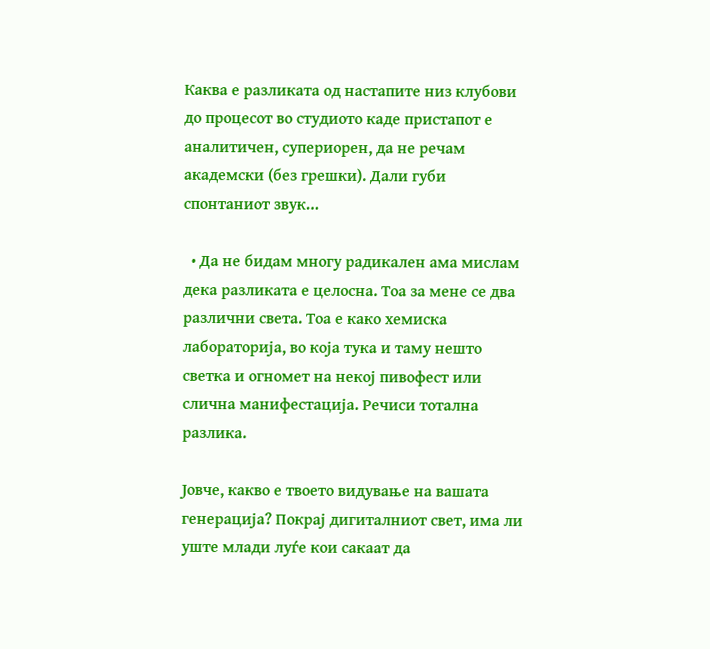Каква е разликата од настапите низ клубови до процесот во студиото каде пристапот е аналитичен, супериорен, да не речам академски (без грешки). Дали губи спонтаниот звук…

  • Да не бидам многу радикален ама мислам дека разликата е целосна. Тоа за мене се два различни света. Тоа е како хемиска лабораторија, во која тука и таму нешто светка и огномет на некој пивофест или слична манифестација. Речиси тотална разлика.

Јовче, какво е твоето видување на вашата генерација? Покрај дигиталниот свет, има ли уште млади луѓе кои сакаат да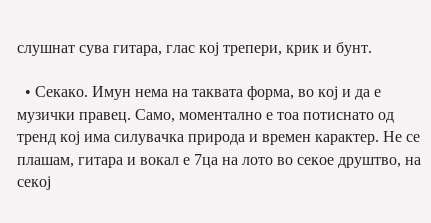слушнат сува гитара, глас кој трепери, крик и бунт.

  • Секако. Имун нема на таквата форма, во кој и да е музички правец. Само, моментално е тоа потиснато од тренд кој има силувачка природа и времен карактер. Не се плашам, гитара и вокал е 7ца на лото во секое друштво, на секој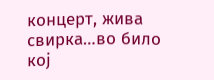концерт, жива свирка…во било кој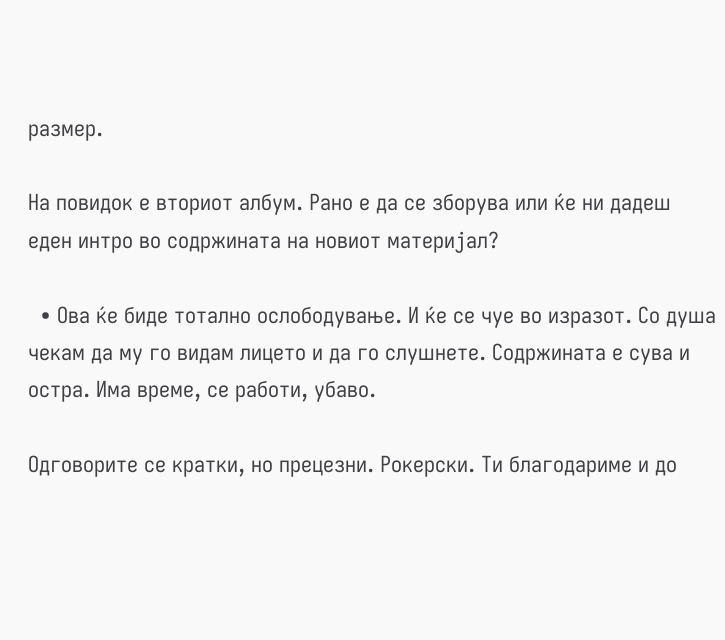размер.

На повидок е вториот албум. Рано е да се зборува или ќе ни дадеш еден интро во содржината на новиот материјал?

  • Ова ќе биде тотално ослободување. И ќе се чуе во изразот. Со душа чекам да му го видам лицето и да го слушнете. Содржината е сува и остра. Има време, се работи, убаво.

Одговорите се кратки, но прецезни. Рокерски. Ти благодариме и до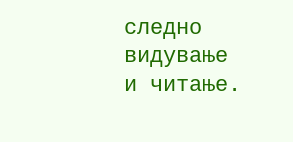следно видување и читање.